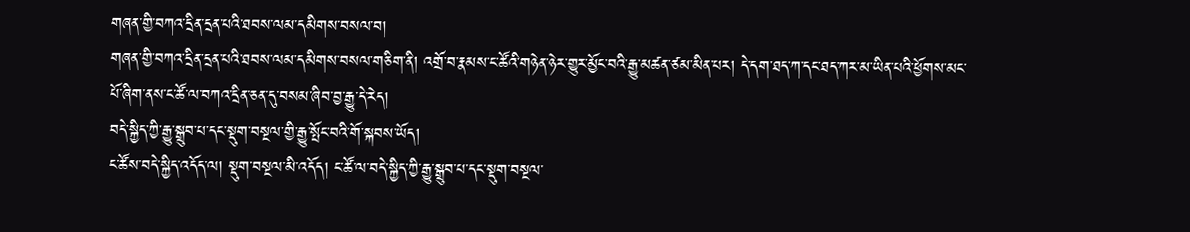གཞན་གྱི་བཀའ་དྲིན་དྲན་པའི་ཐབས་ལམ་དམིགས་བསལ་བ།
གཞན་གྱི་བཀའ་དྲིན་དྲན་པའི་ཐབས་ལམ་དམིགས་བསལ་གཅིག་ནི། འགྲོ་བ་རྣམས་ང་ཚོའི་གཉེན་ཉེར་གྱུར་མྱོང་བའི་རྒྱུ་མཚན་ཙམ་མིན་པར། དེ་དག་ཐད་ཀ་དང་ཐད་ཀར་མ་ཡིན་པའི་ཕྱོགས་མང་པོ་ཞིག་ནས་ང་ཚོ་ལ་བཀའ་དྲིན་ཅན་དུ་བསམ་ཞིབ་བྱ་རྒྱུ་དེ་རེད།
བདེ་སྐྱིད་ཀྱི་རྒྱུ་སྒྲུབ་པ་དང་སྡུག་བསྔལ་གྱི་རྒྱུ་སྤོང་བའི་གོ་སྐབས་ཡོད།
ང་ཚོས་བདེ་སྐྱིད་འདོད་ལ། སྡུག་བསྔལ་མི་འདོད། ང་ཚོ་ལ་བདེ་སྐྱིད་ཀྱི་རྒྱུ་སྒྲུབ་པ་དང་སྡུག་བསྔལ་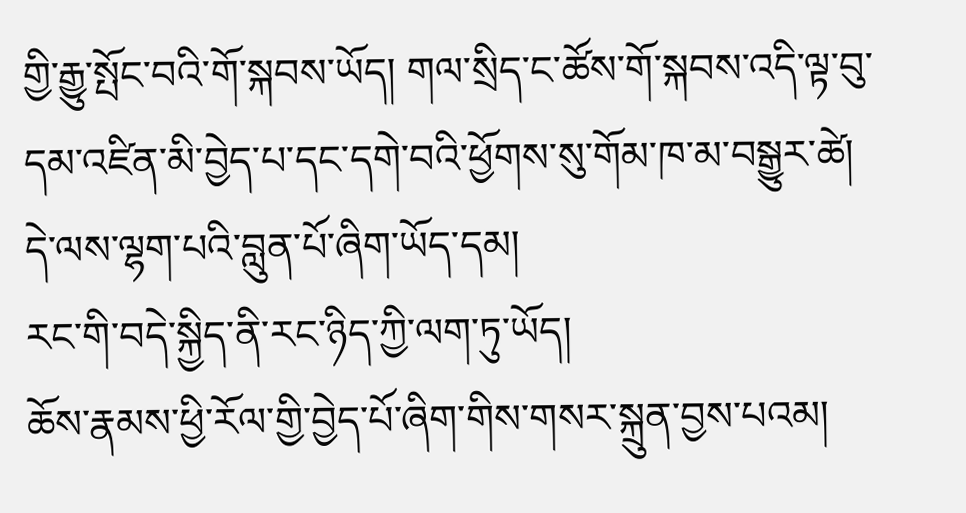གྱི་རྒྱུ་སྤོང་བའི་གོ་སྐབས་ཡོད། གལ་སྲིད་ང་ཚོས་གོ་སྐབས་འདི་ལྟ་བུ་དམ་འཛིན་མི་བྱེད་པ་དང་དགེ་བའི་ཕྱོགས་སུ་གོམ་ཁ་མ་བསྒྱུར་ཚེ། དེ་ལས་ལྷག་པའི་བླུན་པོ་ཞིག་ཡོད་དམ།
རང་གི་བདེ་སྐྱིད་ནི་རང་ཉིད་ཀྱི་ལག་ཏུ་ཡོད།
ཆོས་རྣམས་ཕྱི་རོལ་གྱི་བྱེད་པོ་ཞིག་གིས་གསར་སྐྲུན་བྱས་པའམ།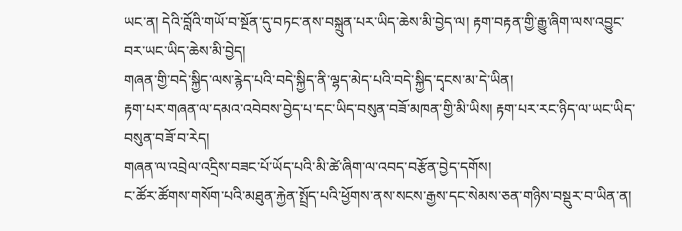ཡང་ན། དེའི་བློའི་གཡོ་བ་སྔོན་དུ་བཏང་ནས་བསྐྲུན་པར་ཡིད་ཆེས་མི་བྱེད་ལ། རྟག་བརྟན་གྱི་རྒྱུ་ཞིག་ལས་འབྱུང་བར་ཡང་ཡིད་ཆེས་མི་བྱེད།
གཞན་གྱི་བདེ་སྐྱིད་ལས་རྙེད་པའི་བདེ་སྐྱིད་ནི་ལྷད་མེད་པའི་བདེ་སྐྱིད་དྭངས་མ་དེ་ཡིན།
རྟག་པར་གཞན་ལ་དམའ་འབེབས་བྱེད་པ་དང་ཡིད་བསུན་བཟོ་མཁན་གྱི་མི་ཡིས། རྟག་པར་རང་ཉིད་ལ་ཡང་ཡིད་བསུན་བཟོ་བ་རེད།
གཞན་ལ་འབྲེལ་འདྲིས་བཟང་པོ་ཡོད་པའི་མི་ཚེ་ཞིག་ལ་འབད་བརྩོན་བྱེད་དགོས།
ང་ཚོར་ཚོགས་གསོག་པའི་མཐུན་རྐྱེན་སྤྲོད་པའི་ཕྱོགས་ནས་སངས་རྒྱས་དང་སེམས་ཅན་གཉིས་བསྡུར་བ་ཡིན་ན།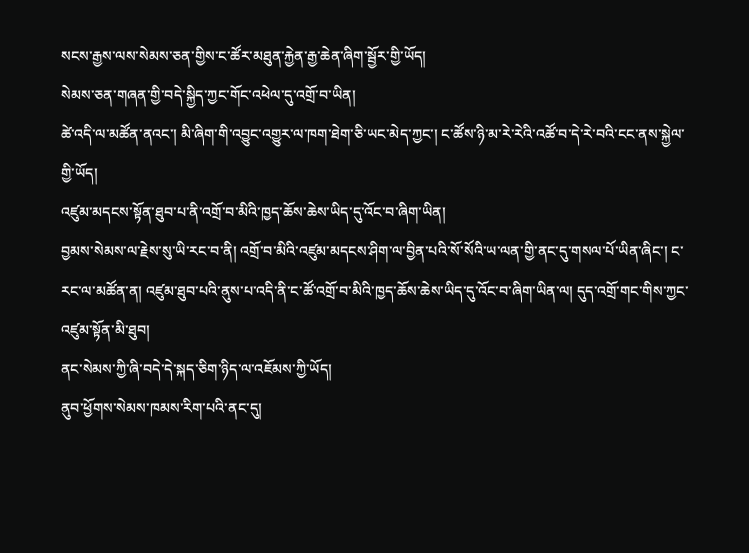སངས་རྒྱས་ལས་སེམས་ཅན་གྱིས་ང་ཚོར་མཐུན་རྐྱེན་རྒྱ་ཆེན་ཞིག་སྦྱོར་གྱི་ཡོད།
སེམས་ཅན་གཞན་གྱི་བདེ་སྐྱིད་ཀྱང་གོང་འཕེལ་དུ་འགྲོ་བ་ཡིན།
ཚེ་འདི་ལ་མཚོན་ནའང་། མི་ཞིག་གི་འབྱུང་འགྱུར་ལ་ཁག་ཐེག་ཅི་ཡང་མེད་ཀྱང་། ང་ཚོས་ཉི་མ་རེ་རེའི་འཚོ་བ་དེ་རེ་བའི་ངང་ནས་སྐྱེལ་གྱི་ཡོད།
འཛུམ་མདངས་སྟོན་ཐུབ་པ་ནི་འགྲོ་བ་མིའི་ཁྱད་ཆོས་ཆེས་ཡིད་དུ་འོང་བ་ཞིག་ཡིན།
བྱམས་སེམས་ལ་རྗེས་སུ་ཡི་རང་བ་ནི། འགྲོ་བ་མིའི་འཛུམ་མདངས་ཤིག་ལ་བྱིན་པའི་སོ་སོའི་ཡ་ལན་གྱི་ནང་དུ་གསལ་པོ་ཡིན་ཞིང་། ང་རང་ལ་མཚོན་ན། འཛུམ་ཐུབ་པའི་ནུས་པ་འདི་ནི་ང་ཚོ་འགྲོ་བ་མིའི་ཁྱད་ཆོས་ཆེས་ཡིད་དུ་འོང་བ་ཞིག་ཡིན་ལ། དུད་འགྲོ་གང་གིས་ཀྱང་འཛུམ་སྟོན་མི་ཐུབ།
ནང་སེམས་ཀྱི་ཞི་བདེ་དེ་སྐད་ཅིག་ཉིད་ལ་འཇོམས་ཀྱི་ཡོད།
ནུབ་ཕྱོགས་སེམས་ཁམས་རིག་པའི་ནང་དུ།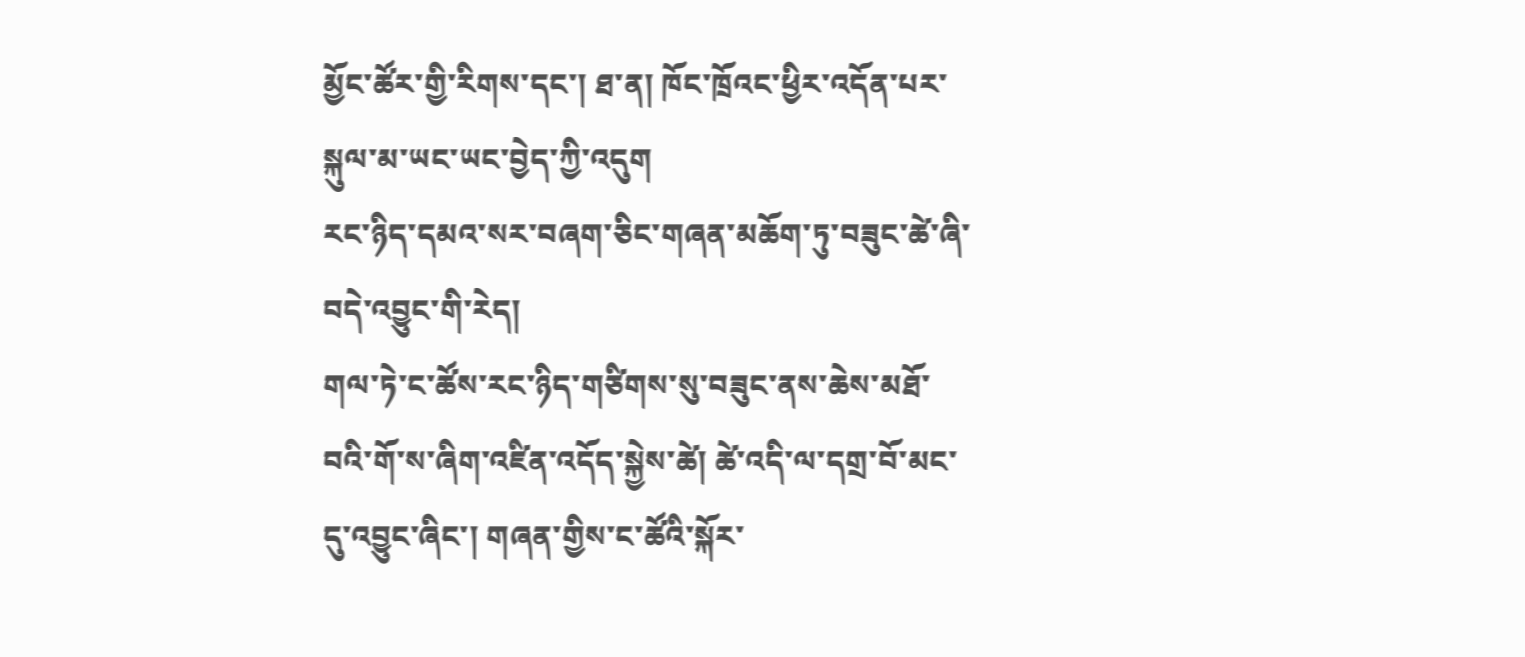མྱོང་ཚོར་གྱི་རིགས་དང་། ཐ་ན། ཁོང་ཁྲོའང་ཕྱིར་འདོན་པར་སྐུལ་མ་ཡང་ཡང་བྱེད་ཀྱི་འདུག
རང་ཉིད་དམའ་སར་བཞག་ཅིང་གཞན་མཆོག་ཏུ་བཟུང་ཚེ་ཞི་བདེ་འབྱུང་གི་རེད།
གལ་ཏེ་ང་ཚོས་རང་ཉིད་གཙིགས་སུ་བཟུང་ནས་ཆེས་མཐོ་བའི་གོ་ས་ཞིག་འཛིན་འདོད་སྐྱེས་ཚེ། ཚེ་འདི་ལ་དགྲ་བོ་མང་དུ་འབྱུང་ཞིང་། གཞན་གྱིས་ང་ཚོའི་སྐོར་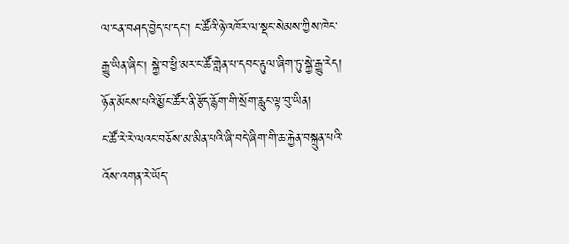ལ་ངན་བཤད་བྱེད་པ་དང་། ང་ཚོའི་ཉེ་འཁོར་ལ་སྡང་སེམས་ཀྱིས་ཁེང་རྒྱུ་ཡིན་ཞིང། སྐྱེ་བ་ཕྱི་མར་ང་ཚོ་གླེན་པ་དབང་རྟུལ་ཞིག་ཏུ་སྐྱེ་རྒྱུ་རེད།
ཉོན་མོངས་པའི་མྱོང་ཚོར་ནི་རྩོད་རྙོག་གི་སྲོག་རླུང་ལྟ་བུ་ཡིན།
ང་ཚོ་རེ་རེ་ལའང་བཅོས་མ་མིན་པའི་ཞི་བདེ་ཞིག་གི་ཆ་རྐྱེན་བསྐྲུན་པའི་འོས་འགན་རེ་ཡོད་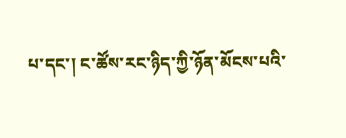པ་དང་། ང་ཚོས་རང་ཉིད་ཀྱི་ཉོན་མོངས་པའི་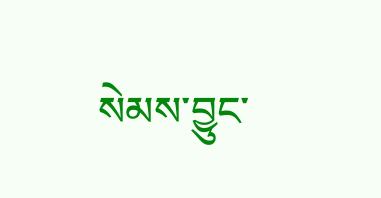སེམས་བྱུང་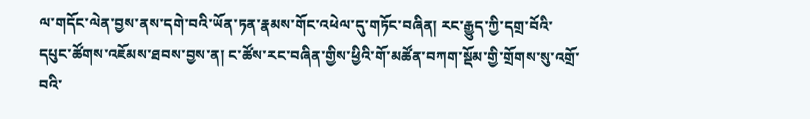ལ་གདོང་ལེན་བྱས་ནས་དགེ་བའི་ཡོན་ཏན་རྣམས་གོང་འཕེལ་དུ་གཏོང་བཞིན། རང་རྒྱུད་ཀྱི་དགྲ་བོའི་དཔུང་ཚོགས་འཇོམས་ཐབས་བྱས་ན། ང་ཚོས་རང་བཞིན་གྱིས་ཕྱིའི་གོ་མཚོན་བཀག་སྡོམ་གྱི་གྲོགས་སུ་འགྲོ་བའི་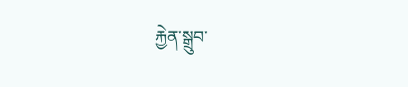རྐྱེན་སྒྲུབ་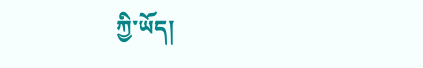ཀྱི་ཡོད།